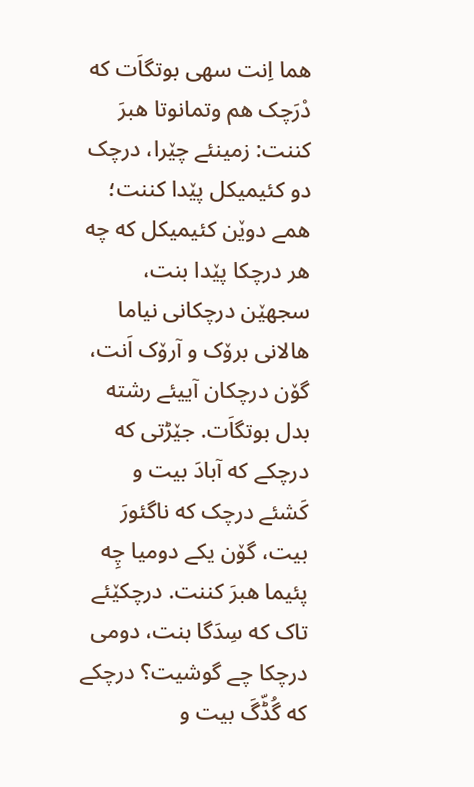هما اِنت سهی بوتگاَت که دْرَچک هم وتمانوتا هبرَ کننت: زمینئے چێرا، درچک دو کئیمیکل پێدا کننت؛ همے دوێن کئیمیکل که چه هر درچکا پێدا بنت، سجهێن درچکانی نیاما هالانی برۆک و آرۆک اَنت، گۆن درچکان آییئے رشته بدل بوتگاَت. جێڑتی که درچکے که آبادَ بیت و کَشئے درچک که ناگئورَ بیت، گۆن یکے دومیا چِه پئیما هبرَ کننت. درچکێئے تاک که سِدَگا بنت، دومی درچکا چے گوشیت؟ درچکے که گُڈّگَ بیت و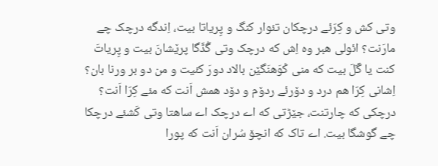وتی کش و کِرّئے درچکان تئوار کنگ و پِریاتا بیت، اِندگه درچک چے مارَنت؟ ائولی هبر وه اِش که درچک وتی گُڈّگا پرێشانَ بیت و پِریاتَ کنت یا گَلَ بیت که منی کْوَهنَگێن بالاد دورَ کئیت و من دو بر ورنا بان؟ اِشانی کِرّا هم درد و دۆرئے ردۆم و دۆد همش اَنت که مئے کِرّا اَنت؟ درچکی که چارتنت، جێڑتی که اے درچک اے ساهتا وتی کَشئے درچکا چے گوشگا بیت. اے تاک که انچۆ سُران اَنت که پورا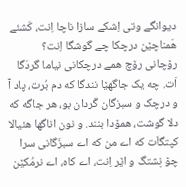دیوانگے وتی اِشکے سازا ناچا اِنت، کَشئے هَمناچێن درچکا چے گوشگا اِنت؟
رۆچانی رۆچ همے درچکانی نیاما گردَگا اَت. چه یک جاگهێا نندگا که دم بُرت، پاد آ و درچک و سبزگان گَردان بو، هر جاگه که دلا گوشت، همۆدا بنند. و نون اناگها هئیالا کپتگاَت که اے من که اے سبزَگانی سرا چۆ نِشتگ و اێر اِنت، اے کاه، اے نرمُکێن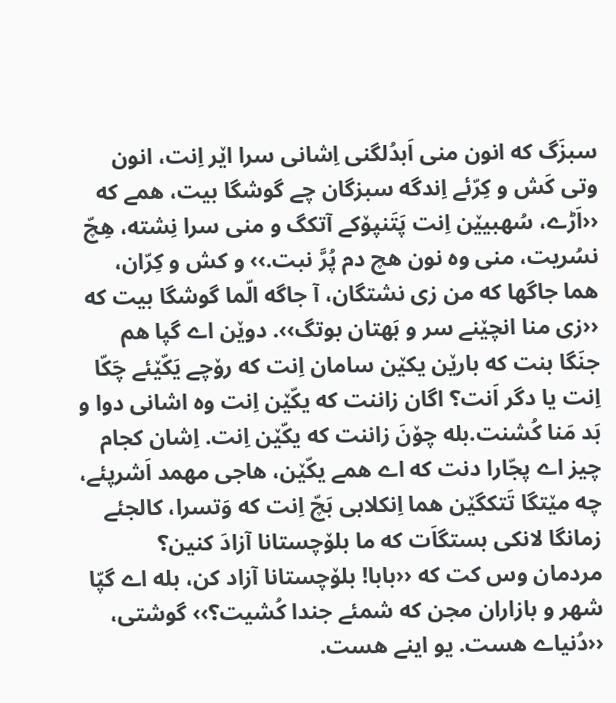سبزَگ که انون منی اَبدُلگنی اِشانی سرا اێر اِنت، انون وتی کَش و کِرّئے اِندگه سبزگان چے گوشگا بیت، همے که ‹‹اَڑے، سُهبیێن اِنت پَتَنپۆکے آتکگ و منی سرا نِشته، هِچّ نسُریت، منی وه نون هچ دم پُرَّ نبت.›› و کش و کِرّان، هما جاگها که من زی نشتگان، آ جاگه الّما گوشگا بیت که ‹‹زی منا انچێنے سر و بَهتان بوتگ››. دوێن اے گپا هم جنَگا بنت که بارێن یکێن سامان اِنت که رۆچے یَکّێئے چَکّا اِنت یا دگر اَنت؟ اگان زاننت که یکّێن اِنت وه اشانی دوا و بَد مَنا کُشنت.بله چۆنَ زاننت که یکّێن اِنت. اِشان کجام چیز اے پجّارا دنت که اے همے یکّێن، هاجی مهمد اَشرپئے، چه مێتگا تَتکگێن هما اِنکلابی بَچّ اِنت که وَتسرا، کالجئے زمانگا لانکی بستگاَت که ما بلۆچستانا آزادَ کنین؟
مردمان وس کت که ‹‹بابا! بلۆچستانا آزاد کن، بله اے گپّا شهر و بازاران مجن که شمئے جندا کُشیت؟›› گوشتی، ‹‹دُنیاے هست. یو اینے هست.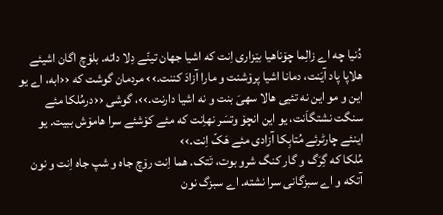دُنیا چه اے زالِما چۆناهیا بێزاری اِنت که اشیا جهان تینّے دِلا داته. بلۆچ اگان اشیئے هلاپا پاد آیَنت، دمانا اشیا پرۆشنت و مارا آزادَ کننت.›› مردمان گوشت که ‹‹ابه، اے یو این و مو این نه تئیی هالا سهیَ بنت و نه اشیا دارنت.››، گوشی ‹‹درمُلکا مئے سنگت نشتگاَنت، یو این انچۆ وتسَر نهاِنت که مئے کۆشئے سرا هامۆش ببیت. یو اینئے چارٹرئے مُتابِکا آزادی مئے هَکّ اِنت.››
مُلکا که گِرَگ و گار کنگ شرو بوت، تَتک. هما اِنت رۆچ جاه و شپ جاه اِنت و نون آتکه و اے سبزگانی سرا نشته. اے سبزگ نون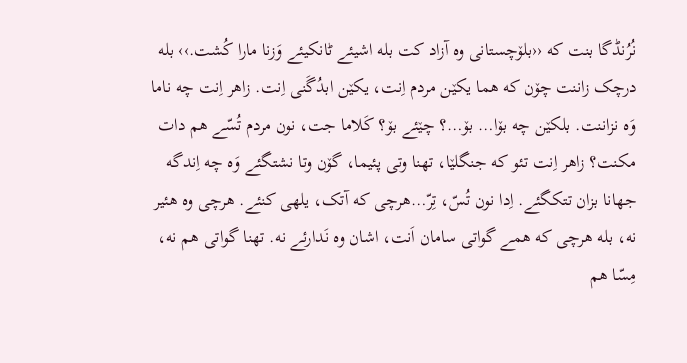نُرُنڈگا بنت که ‹‹بلۆچستانی وه آزاد کت بله اشیئے ٹانکیئے وَزنا مارا کُشت.›› بله درچک زاننت چۆن که هما یکێن مردم اِنت، یکێن ابدُگَنی اِنت. زاهر اِنت چه ناما وَه نزاننت. بلکێن چه بۆا… بۆ…؟ چێئے بۆ؟ کَلاما جت، نون مردم تُسّے هم دات مکنت؟ زاهر اِنت تئو که جنگلێا، تهنا وتی پئیما، گۆن وتا نشتگئے وَه چه اِندگه جهانا بزان تتکگئے. اِدا نون تُسّ، تِرّ…هرچی که آتک، یلهی کنئے. هرچی وه هئیر نه، بله هرچی که همے گواتی سامان اَنت، اشان وه نَدارئے نه. تهنا گواتی هم نه، مِسّا هم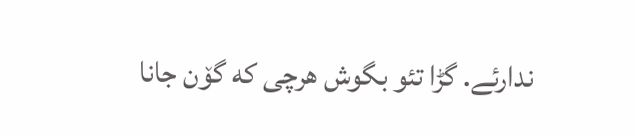ندارئے. گڑا تئو بگوش هرچی که گۆن جانا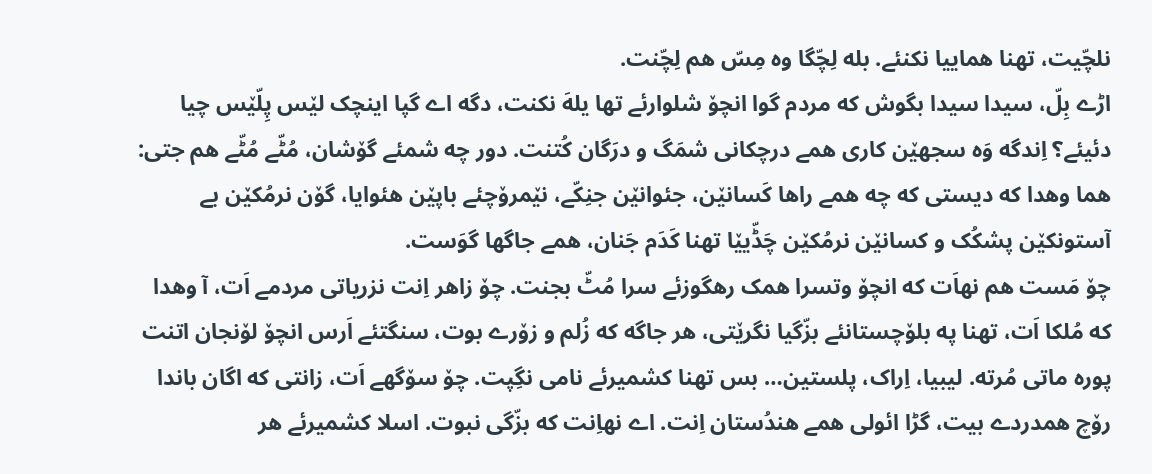نلچّیت، تهنا هماییا نکنئے. بله لِچّگا وه مِسّ هم لِچّنت.
اڑے بِلّ، سیدا سیدا بگوش که مردم گوا انچۆ شلوارئے تها یلهَ نکنت، دگه اے گپا اینچک لێس پِلّێس چیا دئیئے؟ اِندگه وَه سجهێن کاری همے درچکانی شمَگ و درَگان کُتنت. دور چه شمئے گۆشان، مُٹّے مُٹّے هم جتی: هما وهدا که دیستی که چه همے راها کَسانێن، جئوانێن جنِکّے، نێمرۆچئے باپێن هئوایا، گۆن نرمُکێن بے آستونکێن پشکُک و کسانێن نرمُکێن چَڈّیێا تهنا کَدَم جَنان، همے جاگها گوَست.
چۆ مَست هم نهاَت که انچۆ وتسرا همک رهگوزئے سرا مُٹّ بجنت. چۆ زاهر اِنت نزریاتی مردمے اَت، آ وهدا که مُلکا اَت، تهنا په بلۆچستانئے بزّگیا نگرێتی، هر جاگه که زُلم و زۆرے بوت، سنگتئے اَرس انچۆ لۆنجان اتنت پوره ماتی مُرته. لیبیا، اِراک، پلستین… بس تهنا کشمیرئے نامی نگِپت. چۆ سۆگهے اَت، زانتی که اگان باندا رۆچ همدردے بیت، گڑا ائولی همے هندُستان اِنت. اے نهاِنت که بزّگی نبوت. اسلا کشمیرئے هر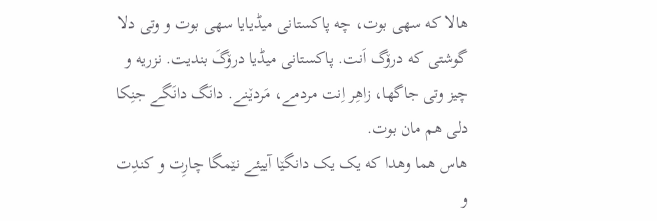هالا که سهی بوت، چه پاکستانی میڈیایا سهی بوت و وتی دلا گوشتی که درۆگ اَنت. پاکستانی میڈیا درۆگَ بندیت. نزریه و چیز وتی جاگها، زاهِر اِنت مردمے، مَردێنے. دانَگ دانَگے جنِکا دلی هم مان بوت.
هاس هما وهدا که یک یک دانگێا آییئے نێمگا چارِت و کندِت و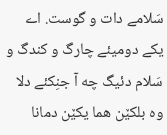سَلامے دات و گوست. اے یکے دومیئے چارگ و کندگ و سَلام دئیگ چه آ جنِکئے دلا وه بلکێن هما یکێن دمانا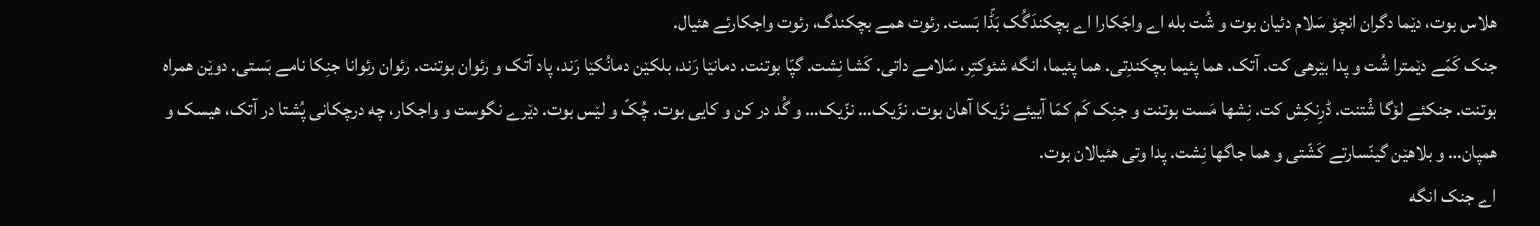هلاس بوت، دێما دگران انچۆ سَلام دئیان بوت و شُت بله اے واجَکارا اے بچکندَگُک بَڈّا بَست. رئوت همے بچکندگ، رئوت واجکارئے هئیال.
جنک کَمّے دێمترا شُت و پدا بێرهی کت. آتک. هما پئیما بچکندِتی. هما پئیما، انگه شئوکتِر، سَلامے داتی. کَشا نِشت. گپّا بوتنت. دمانێا رَند، بلکێن دمانُکێا رَند، پاد آتک و رئوان بوتنت. رئوان رئوانا جنِکا نامے بَستی. دوێن همراه بوتنت. جنکئے لۆگا شُتنت. ڈرِنکِش کت. نِشها مَست بوتنت و جنِک کَم کمّا آییئے نزّیکا آهان بوت. نزّیک… نزّیک… و گُد در کن و کایی بوت. چُکّ و لێس بوت. دێرے نگوست و واجکار، چه درچکانی پُشتا در آتک، هیسک و همپان… و بلاهێن گینّسارتے کَشّتی و هما جاگها نِشت. پدا وتی هئیالان بوت.
اے جنک انگه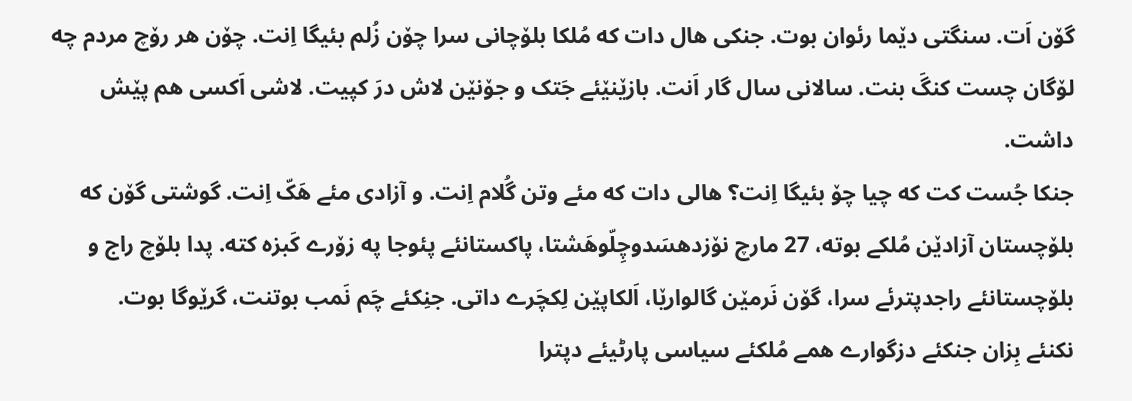گۆن اَت. سنگتی دێما رئوان بوت. جنکی هال دات که مُلکا بلۆچانی سرا چۆن زُلم بئیگا اِنت. چۆن هر رۆچ مردم چه لۆگان چست کنگَ بنت. سالانی سال گار اَنت. بازێنێئے جَتک و جۆنێن لاش درَ کپیت. لاشی اَکسی هم پێش داشت.
جنکا جُست کت که چیا چۆ بئیگا اِنت؟ هالی دات که مئے وتن گُلام اِنت. و آزادی مئے هَکّ اِنت. گوشتی گۆن که بلۆچستان آزادێن مُلکے بوته، 27 مارچ نۆزدهسَدوچِلّوهَشتا، پاکستانئے پئوجا په زۆرے کَبزه کته. پدا بلۆچ راج و بلۆچستانئے راجدپترئے سرا، گۆن نَرمێن گالوارێا، اَلکاپێن لِکچَرے داتی. جنِکئے چَم نَمب بوتنت، گرێوگا بوت.
نکنئے بِزان جنکئے دزگوارے همے مُلکئے سیاسی پارٹیئے دپترا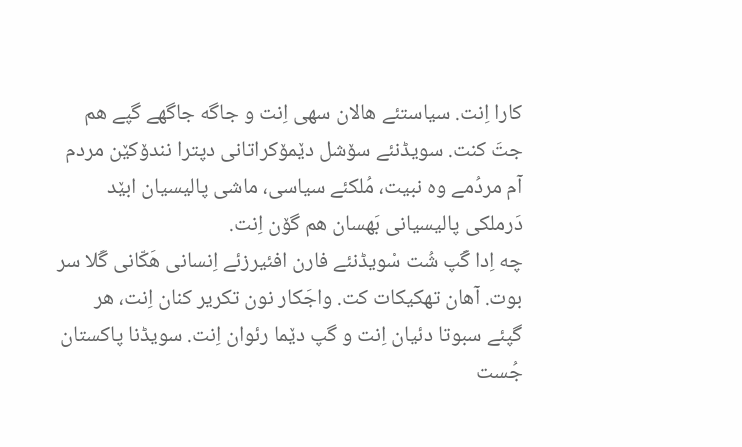کارا اِنت. سیاستئے هالان سهی اِنت و جاگه جاگهے گپے هم جتَ کنت. سویڈنئے سۆشل دێمۆکراتانی دپترا نندۆکێن مردم آم مردُمے وه نبیت، مُلکئے سیاسی، ماشی پالیسیان ابێد دَرملکی پالیسیانی بَهسان هم گۆن اِنت.
چه اِدا گَپ شُت سْویڈنئے فارن افئیرزئے اِنسانی هَکّانی گَلا سر بوت. آهان تهکیکات کت. واجَکار نون تکریر کنان اِنت، هر گپئے سبوتا دئیان اِنت و گپ دێما رئوان اِنت. سویڈنا پاکستان جُست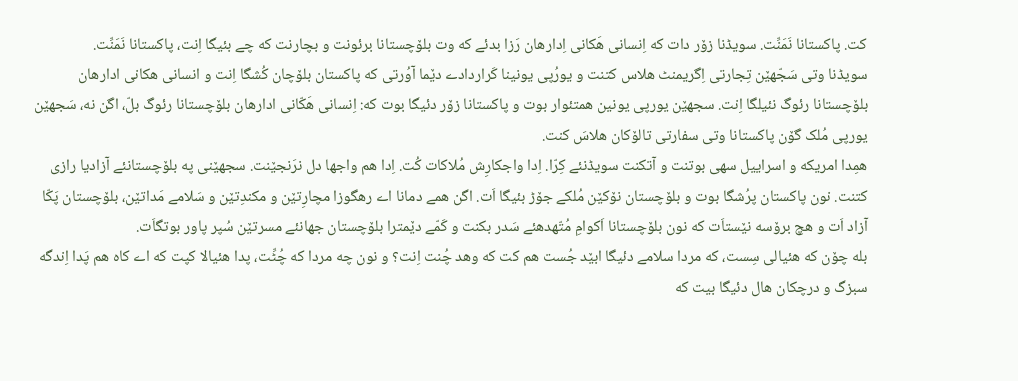کت. پاکستانا نَمَنِّت. سویڈنا زۆر دات که اِنسانی هَکانی اِدارهان رَزا بدئے که وت بلۆچستانا برئونت و بچارنت که چے بئیگا اِنت، پاکستانا نَمَنِّت.
سویڈنا وتی سَجّهێن تِجارتی اِگریمنٹ هلاس کتنت و یورُپی یونینا کَراردادے دێما آوُرتی که پاکستان بلۆچان کُشگا اِنت و انسانی هکانی ادارهان بلۆچستانا رئوگ نئیلگا اِنت. سجهێن یورپی یونین همتئوار بوت و پاکستانا زۆر دئیگا بوت که: اِنسانی هَکّانی ادارهان بلۆچستانا رئوگ بلّ، اگن نه، سَجهێن یورپی مُلک گۆن پاکستانا وتی سفارتی تالۆکان هلاسَ کنت.
همِدا امریکه و اسراییل سهی بوتنت و آتکنت سویڈنئے کِرّا. اِدا واجکارِش مُلاکات کُت. اِدا هم واجها دل نرَنجێنت. سجهێنی په بلۆچستانئے آزادیا رازی کتنت. نون پاکستان پرُشگا بوت و بلۆچستان نۆکێن مُلکے جۆڑ بئیگا اَت. اگن همے دمانا اے رهگوزا مچارِتێن و مکندِتێن و سَلامے مَداتێن، بلۆچستان پَکّا آزاد اَت و هچ برۆسه نێستاَت که نون بلۆچستانا اَکوامِ مُتّهدهئے سَدر بکنت و کَمّے دێمترا بلۆچستان جهانئے مسرتێن سُپر پاور بوتگاَت.
بله چۆن که هئیالی سِست، که مردا سلامے دئیگا ابێد جُست هم کت که وهد چُنت اِنت؟ و نون چه مردا که چُٹِّت، پدا هئیالا کپت که اے کاه هم پَدا اِندگه سبزگ و درچکان هال دئیگا بیت که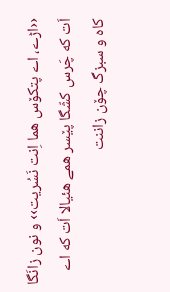‹‹اڑے، اے پتکۆس هما اِنت نَسُریت›› و نون زانَگا اَت که چَرس کشّگا پێسر همے هئیالا اَت که اے کاه و سبزگ چۆن زاننت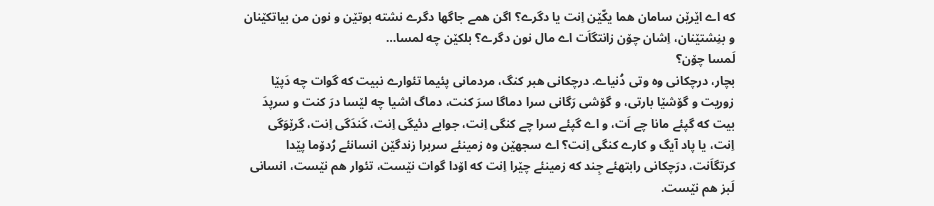که اے اێرێن سامان هما یکّێن اِنت یا دگرے؟ اگن همے جاگها دگرے نشته بوتێن و نون من بیاتکێنان و بنِشتێنان، اِشان چۆن زانتگاَت اے مال نون دگرے؟ بلکێن چه لمسا…
لَمسا چۆن؟
بچار، درچکانی وه وتی دُنیاے. درچکانی هبر کنگ، مردمانی پئیما تئوارے نبیت که گوات چه دَپێا زوریت و گۆشێا بارتی، و گۆشی رَگانی سرا دماگا سرَ کنت، دماگ اشیا چه لێسا درَ کنت و سرپدَ بیت که گپئے مانا چے اَت، و اے گپئے سرا چے کنگی اِنت، جوابے دئیگی اِنت، کَندَگی اِنت، گرێوَگی اِنت، یا پاد آیگ و کارے کنگی اِنت؟ اے سجهێن وه زمینئے سربرا زندگێن انسانئے رُدۆما پێدا کرتگاَنت، درَچکانی رابتهئے جِند که زمینئے چێرا اِنت که اۆدا گوات نێست، تئوار هم نێست، انسانی لَبز هم نێست.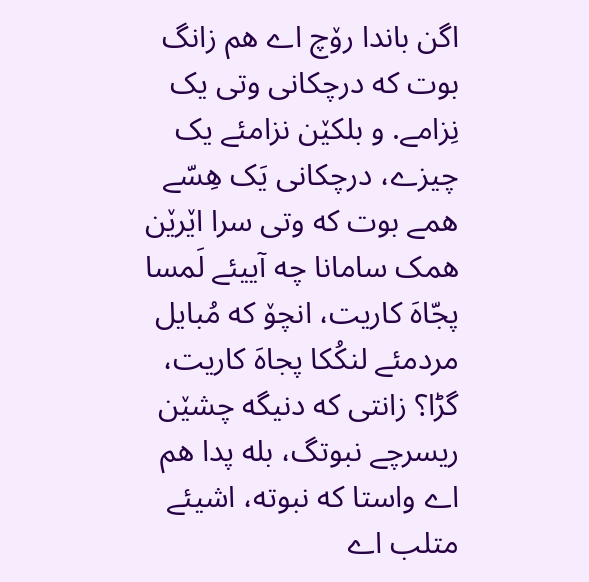اگن باندا رۆچ اے هم زانگ بوت که درچکانی وتی یک نِزامے. و بلکێن نزامئے یک چیزے، درچکانی یَک هِسّے همے بوت که وتی سرا اێرێن همک سامانا چه آییئے لَمسا پجّاهَ کاریت، انچۆ که مُبايل مردمئے لنکُکا پجاهَ کاریت، گڑا؟ زانتی که دنیگه چشێن ریسرچے نبوتگ، بله پدا هم اے واستا که نبوته، اشیئے متلب اے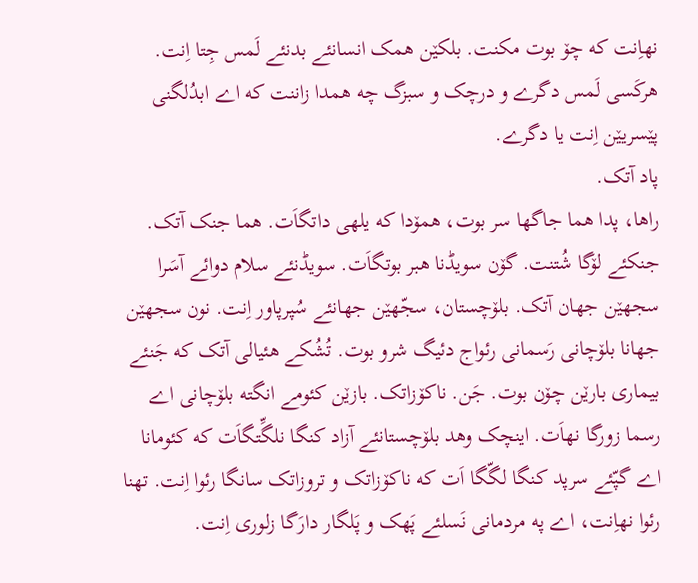نهاِنت که چۆ بوت مکنت. بلکێن همک انسانئے بدنئے لَمس جِتا اِنت. هرکَسی لَمس دگرے و درچک و سبزگ چه همدا زاننت که اے ابدُلگنی پێسریێن اِنت یا دگرے.
پاد آتک.
راها، پدا هما جاگها سر بوت، همۆدا که یلهی داتگاَت. هما جنک آتک. جنکئے لۆگا شُتنت. گۆن سویڈنا هبر بوتگاَت. سویڈنئے سلام دوائے آسَرا سجهێن جهان آتک. بلۆچستان، سجّهێن جهانئے سُپرپاور اِنت. نون سجهێن جهانا بلۆچانی رَسمانی رئواج دئیگ شرو بوت. تُشُکے هئیالی آتک که جَنئے بیماری بارێن چۆن بوت. جَن. ناکۆزاتک. بازێن کئومے انگته بلۆچانی اے رسما زورگا نهاَت. اینچک وهد بلۆچستانئے آزاد کنگا نلگِّتگاَت که کئومانا اے گپّئے سرپد کنگا لگّگا اَت که ناکۆزاتک و تروزاتک سانگا رئوا اِنت. تهنا رئوا نهاِنت، اے په مردمانی نَسلئے پَهک و پَلگار دارَگا زلوری اِنت.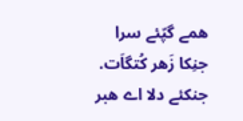همے گپّئے سرا جنِکا زَهر کُتگاَت. جنکئے دلا اے هبر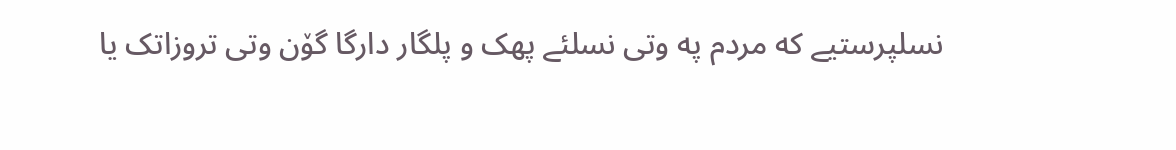نسلپرستیے که مردم په وتی نسلئے پهک و پلگار دارگا گۆن وتی تروزاتک یا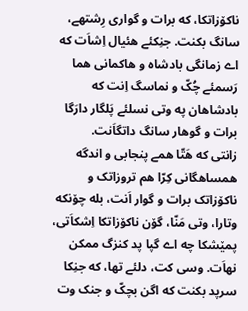ناکۆزاتکا، که برات و گواری رِشتهے، سانگ بکنت. جنِکئے هئیال اِشاَت که اے زمانگی بادشاه و هاکمانی هما رَسمئے چُکّ و نماسگ اِنت که بادشاهان په وتی نسلئے پَلگار دارَگا برات و گوهار سانگ داتگاَنت.
زانتی که هَتّا همے پنجابی و اندگه همساهگانی کِرّا هم تروزاتک و ناکۆزاتک برات و گوار اَنت، بله چۆنکه وتارا، وتی مَنّا، گۆن ناکۆزاتکا اِشکاَتی، پمێشکا چه اے گپا پد کنزگ ممکن نهاَت. وسی کت، دلئے تها، که جنِکا سرپد بکنت که اگن بچکّ و جنک وت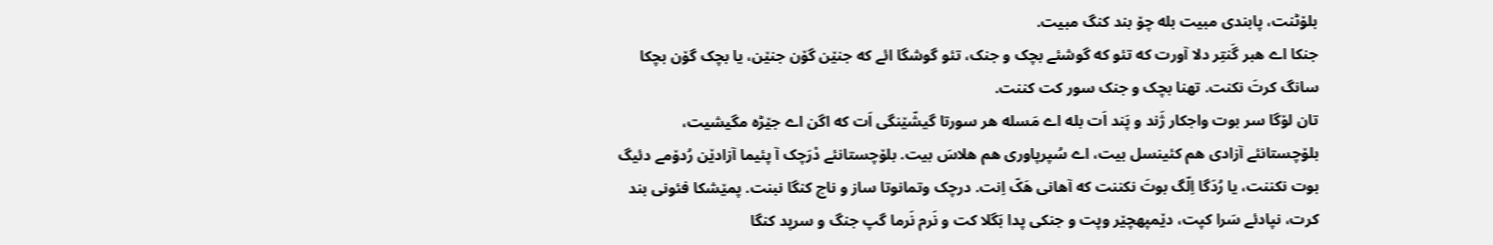بلۆٹنت، پابندی مبیت بله چۆ بند کنگ مبیت.
جنکا اے هبر گَنتِر دلا آورت که تئو که گوشئے بچک و جنک، تئو گوشگا ائے که جنێن گۆن جنێن، یا بچک گۆن بچکا سانگ کرتَ نکنت. تهنا بچک و جنک سور کت کننت.
تان لۆگا سر بوت واجکار ژَند و پَند اَت بله اے مَسله هر سورتا گیشّێنگی اَت که اگن اے جێڑه مگیشیت، بلۆچستانئے آزادی هم کئینسل بیت، اے سُپرپاوری هم هلاسَ بیت. بلۆچستانئے دْرَچک آ پئیما آزادێن رُدۆمے دئیگ بوت نکننت، یا رُدَگا اِلّگ بوتَ نکننت که آهانی هَکّ اِنت. درچک وتمانوتا ساز و ناچ کنگا نبنت. پمێشکا فئونی بند کرت، نپادئے سَرا کپت، دێمپهچێر وپت و جنکی پدا بَگلا کت و نَرم نَرما گپ جنگ و سرپد کنگا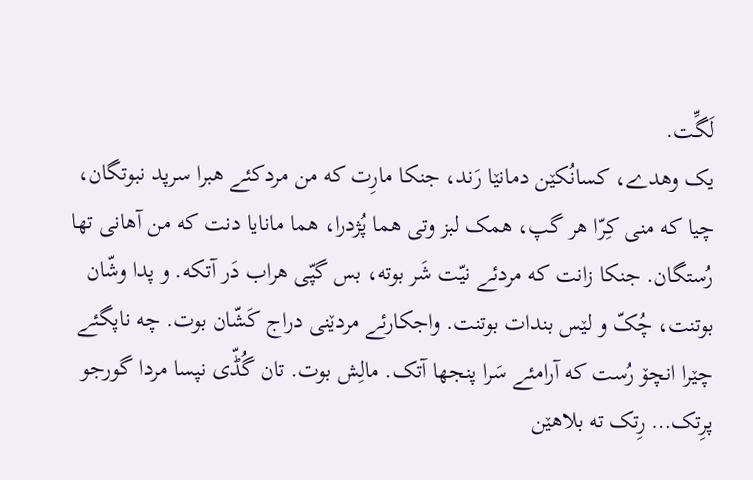لَگِّت.
یک وهدے، کسانُکێن دمانێا رَند، جنکا مارِت که من مردکئے هبرا سرپد نبوتگان، چیا که منی کِرّا هر گپ، همک لبز وتی هما پُژدرا، هما مانایا دنت که من آهانی تها رُستگان. جنکا زانت که مردئے نیّت شَر بوته، بس گپّی هراب دَر آتکه. و پدا وشّان بوتنت، چُکّ و لێس بندات بوتنت. واجکارئے مردێنی دراج کَشّان بوت. چه ناپگئے چێرا انچۆ رُست که آرامئے سَرا پنجها آتک. مالِش بوت. تان گُڈّی نپسا مردا گورجو پرِتک… رِتک ته بلاهێن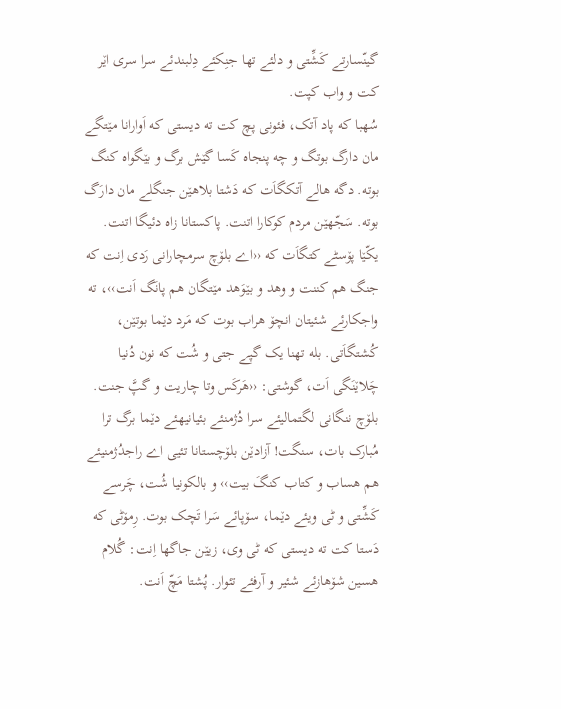گینّسارتے کَشِّتی و دلئے تها جنِکئے دِلبندئے سرا سری اێر کت و واب کپت.
سُهبا که پاد آتک، فئونی پچ کت ته دیستی که اَوارانا مێتگے مان دارگ بوتگ و چه پنجاه کَسا گێش برگ و بێگواه کنگ بوته. دگه هالے آتکگاَت که دَشتا بلاهێن جنگلے مان دارَگ بوته. سَجّهێن مردم کوکارا اتنت. پاکستانا زاه دئیگا اتنت. یکّێا پۆسٹے کتگاَت که ‹‹اے بلۆچ سرمچارانی رَدی اِنت که جنگ هم کننت و وهد و بێوَهد مێتگان هم پانَگ اَنت››، ته واجکارئے شئیتان انچۆ هراب بوت که مَرد دێما بوتێن، کُشتگاَتی. بله تهنا یک گپے جتی و شُت که نون دُنیا چَلاێنَگی اَت، گوشتی: ‹‹هَرکَس وتا چاریت و گپَّ جنت. بلۆچ ننگانی لگتمالیئے سرا دُژمنئے بئیانیهئے دێما برگ ترا مُبارک بات، سنگت! آزادێن بلۆچستانا تئیی اے راجدُژمنیئے هم هساب و کتاب کنگَ بیت›› و بالکونیا شُت، چَرسے کَشِّتی و ٹی ویئے دێما، سۆپائے سَرا تَچک بوت. رِمۆٹی که دَستا کت ته دیستی که ٹی وی، زیێن جاگها اِنت: گُلام هسین شۆهازئے شئیر و آرفئے تئوار. پُشتا مَچّ اَنت.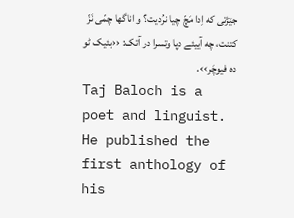جێڑتی که اِدا مَچّ چیا نرُدیت؟ و اناگها چمّی نَزّ کتنت، چه آییئے دپا وتسرا در آتک: ‹‹بئیک ٹو ده فیوچَر››.
Taj Baloch is a poet and linguist. He published the first anthology of his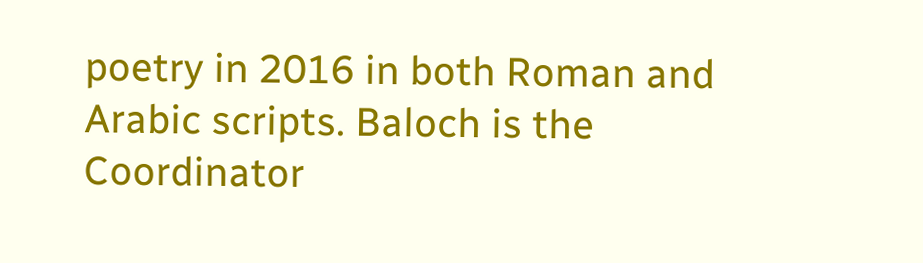poetry in 2016 in both Roman and Arabic scripts. Baloch is the Coordinator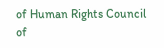of Human Rights Council of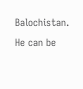Balochistan.
He can be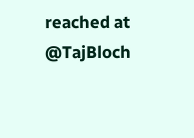reached at @TajBloch